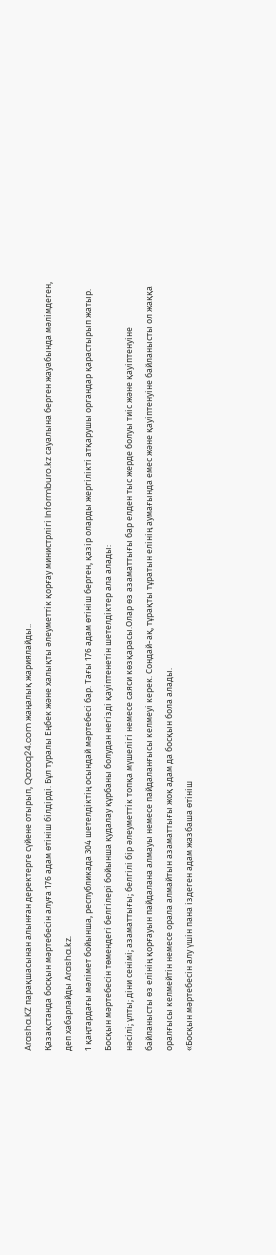Arasha.KZ парақшасынан алынған деректерге сүйене отырып, Qazaq24.com жаңалық жариялайды..
Қазақстанда босқын мәртебесін алуға 176 адам өтініш білдірді. Бұл туралы Еңбек және халықты әлеуметтік қорғау министрлігі Informburo.kz сауалына берген жауабында мәлімдеген, деп хабарлайды Arasha.kz.
1 қаңтардағы мәлімет бойынша, республикада 304 шетелдіктің осындай мәртебесі бар. Тағы 176 адам өтініш берген, қазір оларды жергілікті атқарушы органдар қарастырып жатыр.
Босқын мәртебесін төмендегі белгілері бойынша қудалау құрбаны болудан негізді қауіптенетін шетелдіктер ала алады:
нәсілі; ұлты; діни сенімі; азаматтығы; белгілі бір әлеуметтік топқа мүшелігі немесе саяси көзқарасы.Олар өз азаматтығы бар елден тыс жерде болуы тиіс және қауіптенуіне байланысты өз елінің қорғауын пайдалана алмауы немесе пайдаланғысы келмеуі керек. Сондай-ақ, тұрақты тұратын елінің аумағында емес және қауіптенуіне байланысты ол жаққа оралғысы келмейтін немесе орала алмайтын азаматтығы жоқ адам да босқын бола алады.
«Босқын мәртебесін алу үшін пана іздеген адам жазбаша өтініш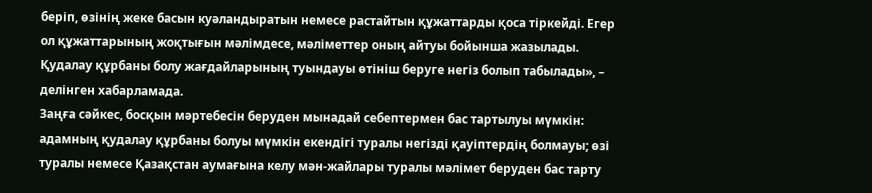беріп, өзінің жеке басын куәландыратын немесе растайтын құжаттарды қоса тіркейді. Егер ол құжаттарының жоқтығын мәлімдесе, мәліметтер оның айтуы бойынша жазылады. Қудалау құрбаны болу жағдайларының туындауы өтініш беруге негіз болып табылады», – делінген хабарламада.
Заңға сәйкес, босқын мәртебесін беруден мынадай себептермен бас тартылуы мүмкін:
адамның қудалау құрбаны болуы мүмкін екендігі туралы негізді қауіптердің болмауы; өзі туралы немесе Қазақстан аумағына келу мән-жайлары туралы мәлімет беруден бас тарту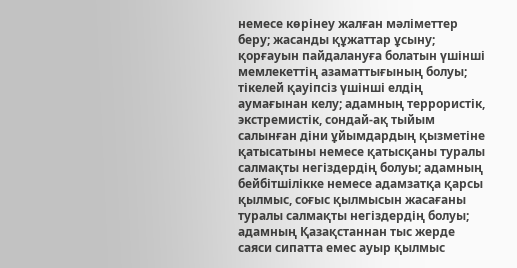немесе көрінеу жалған мәліметтер беру; жасанды құжаттар ұсыну; қорғауын пайдалануға болатын үшінші мемлекеттің азаматтығының болуы; тікелей қауіпсіз үшінші елдің аумағынан келу; адамның террористік, экстремистік, сондай-ақ тыйым салынған діни ұйымдардың қызметіне қатысатыны немесе қатысқаны туралы салмақты негіздердің болуы; адамның бейбітшілікке немесе адамзатқа қарсы қылмыс, соғыс қылмысын жасағаны туралы салмақты негіздердің болуы; адамның Қазақстаннан тыс жерде саяси сипатта емес ауыр қылмыс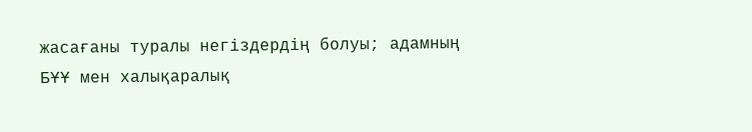жасағаны туралы негіздердің болуы; адамның БҰҰ мен халықаралық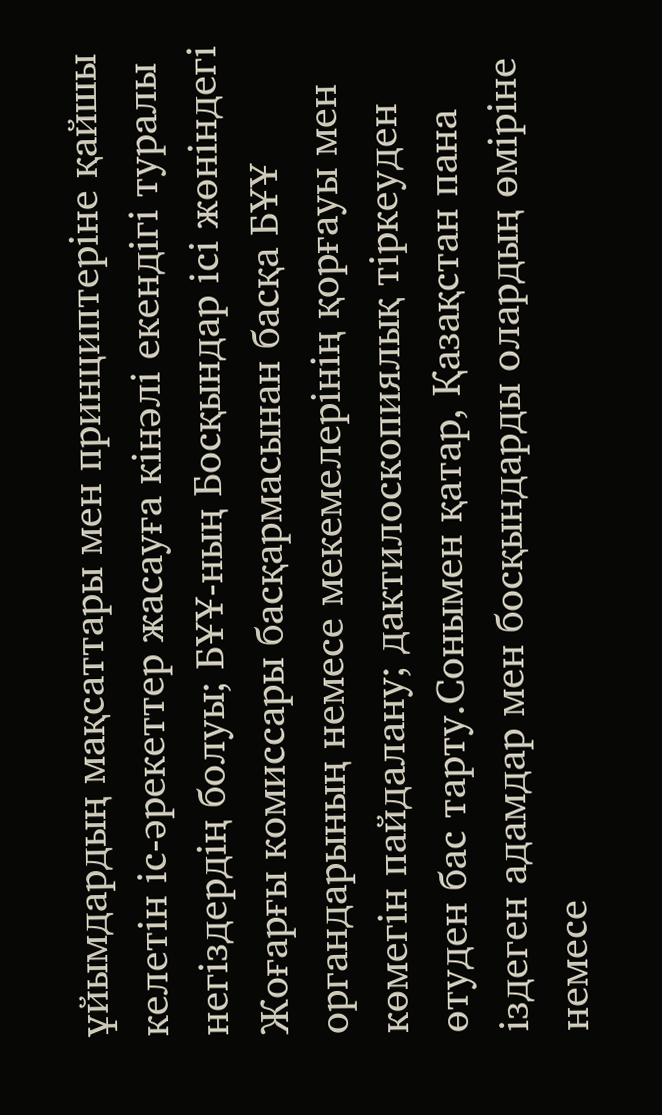ұйымдардың мақсаттары мен принциптеріне қайшы келетін іс-әрекеттер жасауға кінәлі екендігі туралы негіздердің болуы; БҰҰ-ның Босқындар ісі жөніндегі Жоғарғы комиссары басқармасынан басқа БҰҰ органдарының немесе мекемелерінің қорғауы мен көмегін пайдалану; дактилоскопиялық тіркеуден өтуден бас тарту.Сонымен қатар, Қазақстан пана іздеген адамдар мен босқындарды олардың өміріне немесе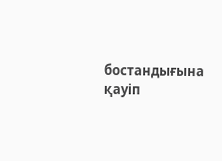бостандығына қауіп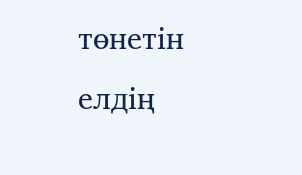төнетін елдің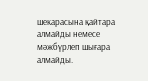шекарасына қайтара алмайды немесе мәжбүрлеп шығара алмайды.